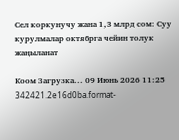Сел коркунучу жана 1,3 млрд сом: Суу курулмалар октябрга чейин толук жаңыланат

Коом Загрузка... 09 Июнь 2026 11:25
342421.2e16d0ba.format-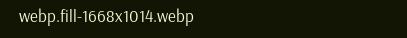webp.fill-1668x1014.webp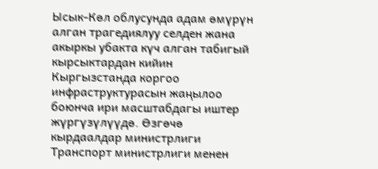Ысык-Көл облусунда адам өмүрүн алган трагедиялуу селден жана акыркы убакта күч алган табигый кырсыктардан кийин Кыргызстанда коргоо инфраструктурасын жаңылоо боюнча ири масштабдагы иштер жүргүзүлүүдө. Өзгөчө кырдаалдар министрлиги Транспорт министрлиги менен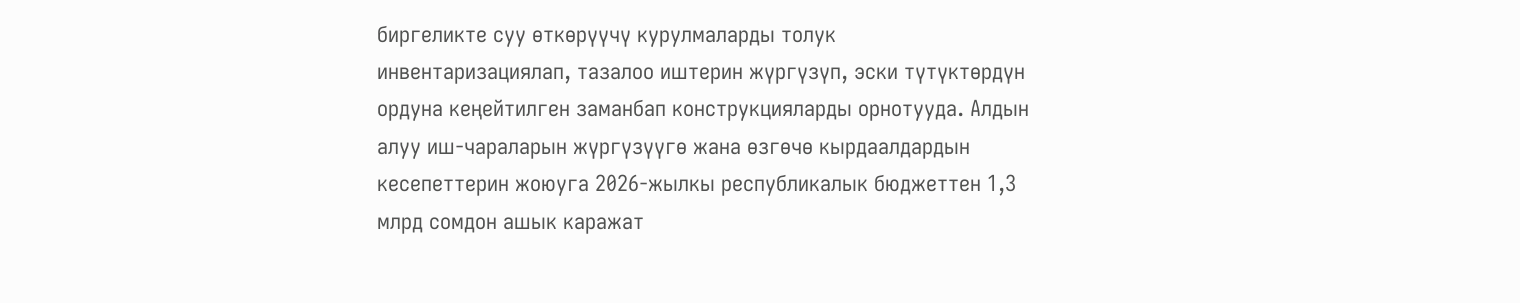биргеликте суу өткөрүүчү курулмаларды толук инвентаризациялап, тазалоо иштерин жүргүзүп, эски түтүктөрдүн ордуна кеңейтилген заманбап конструкцияларды орнотууда. Алдын алуу иш-чараларын жүргүзүүгө жана өзгөчө кырдаалдардын кесепеттерин жоюуга 2026-жылкы республикалык бюджеттен 1,3 млрд сомдон ашык каражат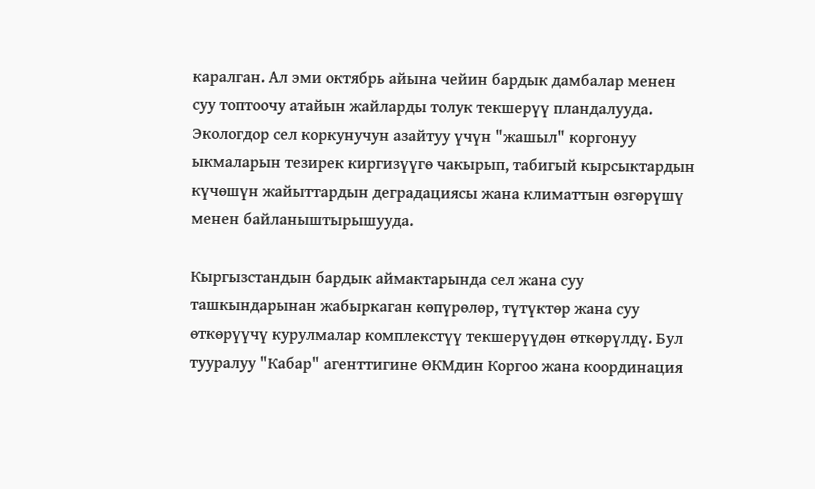каралган. Ал эми октябрь айына чейин бардык дамбалар менен суу топтоочу атайын жайларды толук текшерүү пландалууда. Экологдор сел коркунучун азайтуу үчүн "жашыл" коргонуу ыкмаларын тезирек киргизүүгө чакырып, табигый кырсыктардын күчөшүн жайыттардын деградациясы жана климаттын өзгөрүшү менен байланыштырышууда.

Кыргызстандын бардык аймактарында сел жана суу ташкындарынан жабыркаган көпүрөлөр, түтүктөр жана суу өткөрүүчү курулмалар комплекстүү текшерүүдөн өткөрүлдү. Бул тууралуу "Кабар" агенттигине ӨКМдин Коргоо жана координация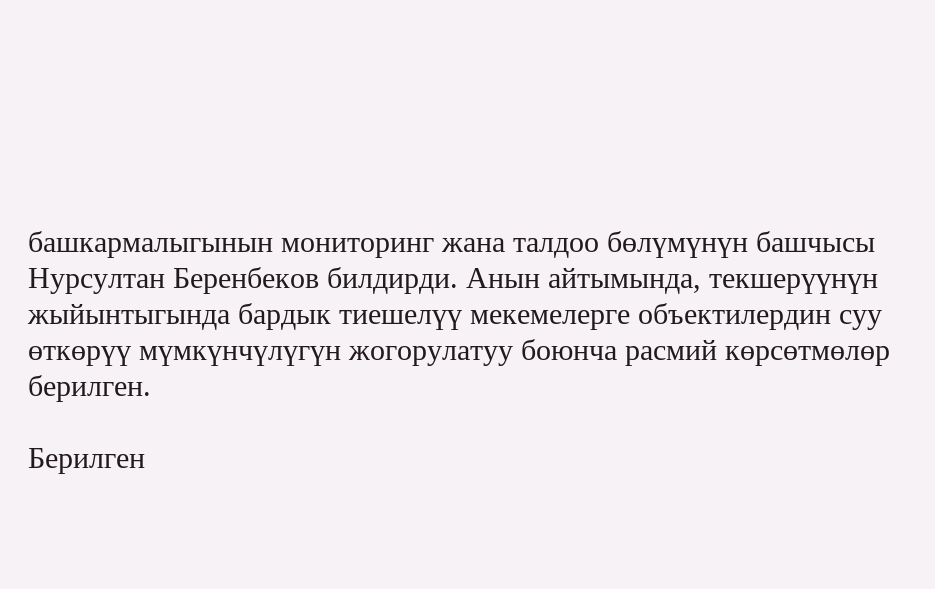башкармалыгынын мониторинг жана талдоо бөлүмүнүн башчысы Нурсултан Беренбеков билдирди. Анын айтымында, текшерүүнүн жыйынтыгында бардык тиешелүү мекемелерге объектилердин суу өткөрүү мүмкүнчүлүгүн жогорулатуу боюнча расмий көрсөтмөлөр берилген.

Берилген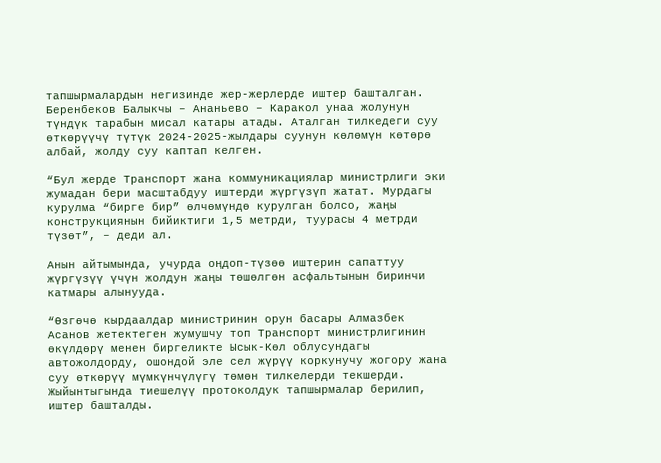тапшырмалардын негизинде жер-жерлерде иштер башталган. Беренбеков Балыкчы – Ананьево – Каракол унаа жолунун түндүк тарабын мисал катары атады. Аталган тилкедеги суу өткөрүүчү түтүк 2024-2025-жылдары суунун көлөмүн көтөрө албай, жолду суу каптап келген.

“Бул жерде Транспорт жана коммуникациялар министрлиги эки жумадан бери масштабдуу иштерди жүргүзүп жатат. Мурдагы курулма “бирге бир” өлчөмүндө курулган болсо, жаңы конструкциянын бийиктиги 1,5 метрди, туурасы 4 метрди түзөт”, – деди ал.

Анын айтымында, учурда оңдоп-түзөө иштерин сапаттуу жүргүзүү үчүн жолдун жаңы төшөлгөн асфальтынын биринчи катмары алынууда.

“Өзгөчө кырдаалдар министринин орун басары Алмазбек Асанов жетектеген жумушчу топ Транспорт министрлигинин өкүлдөрү менен биргеликте Ысык-Көл облусундагы автожолдорду, ошондой эле сел жүрүү коркунучу жогору жана суу өткөрүү мүмкүнчүлүгү төмөн тилкелерди текшерди. Жыйынтыгында тиешелүү протоколдук тапшырмалар берилип, иштер башталды.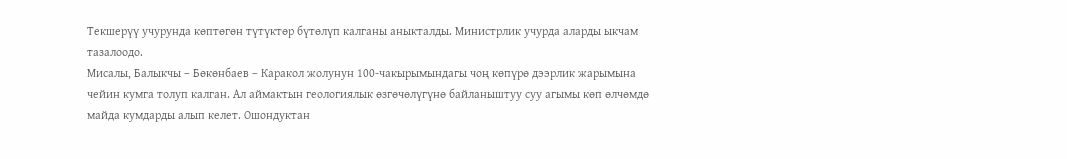Текшерүү учурунда көптөгөн түтүктөр бүтөлүп калганы аныкталды. Министрлик учурда аларды ыкчам тазалоодо.
Мисалы, Балыкчы – Бөкөнбаев – Каракол жолунун 100-чакырымындагы чоң көпүрө дээрлик жарымына чейин кумга толуп калган. Ал аймактын геологиялык өзгөчөлүгүнө байланыштуу суу агымы көп өлчөмдө майда кумдарды алып келет. Ошондуктан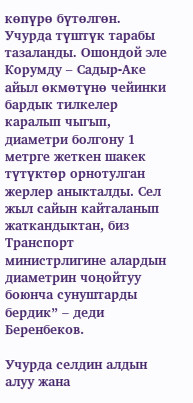көпүрө бүтөлгөн. Учурда түштүк тарабы тазаланды. Ошондой эле Корумду – Садыр-Аке айыл өкмөтүнө чейинки бардык тилкелер каралып чыгып, диаметри болгону 1 метрге жеткен шакек түтүктөр орнотулган жерлер аныкталды. Сел жыл сайын кайталанып жаткандыктан, биз Транспорт министрлигине алардын диаметрин чоңойтуу боюнча сунуштарды бердик” – деди Беренбеков.

Учурда селдин алдын алуу жана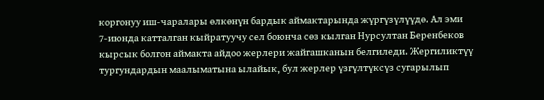коргонуу иш-чаралары өлкөнүн бардык аймактарында жүргүзүлүүдө. Ал эми 7-июнда катталган кыйратуучу сел боюнча сөз кылган Нурсултан Беренбеков кырсык болгон аймакта айдоо жерлери жайгашканын белгиледи. Жергиликтүү тургундардын маалыматына ылайык, бул жерлер үзгүлтүксүз сугарылып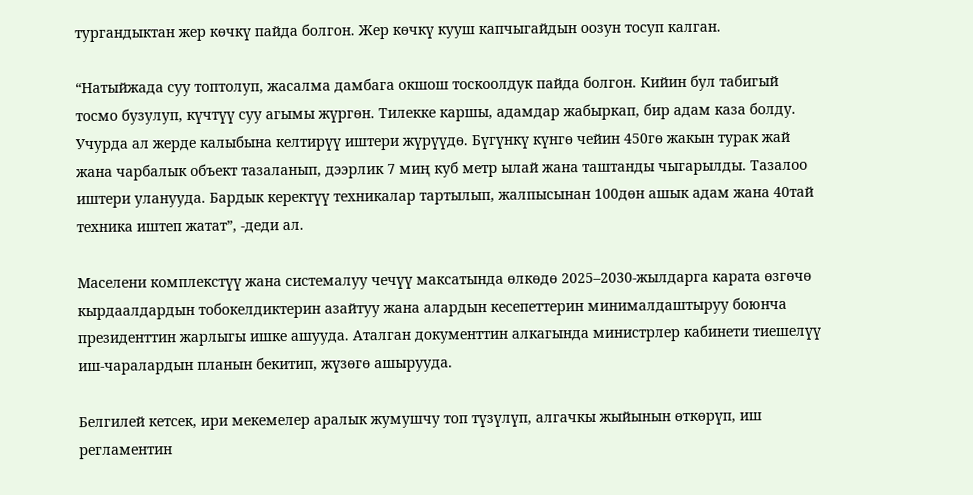тургандыктан жер көчкү пайда болгон. Жер көчкү кууш капчыгайдын оозун тосуп калган.

“Натыйжада суу топтолуп, жасалма дамбага окшош тоскоолдук пайда болгон. Кийин бул табигый тосмо бузулуп, күчтүү суу агымы жүргөн. Тилекке каршы, адамдар жабыркап, бир адам каза болду. Учурда ал жерде калыбына келтирүү иштери жүрүүдө. Бүгүнкү күнгө чейин 450гө жакын турак жай жана чарбалык объект тазаланып, дээрлик 7 миң куб метр ылай жана таштанды чыгарылды. Тазалоо иштери уланууда. Бардык керектүү техникалар тартылып, жалпысынан 100дөн ашык адам жана 40тай техника иштеп жатат”, -деди ал.

Маселени комплекстүү жана системалуу чечүү максатында өлкөдө 2025–2030-жылдарга карата өзгөчө кырдаалдардын тобокелдиктерин азайтуу жана алардын кесепеттерин минималдаштыруу боюнча президенттин жарлыгы ишке ашууда. Аталган документтин алкагында министрлер кабинети тиешелүү иш-чаралардын планын бекитип, жүзөгө ашырууда.

Белгилей кетсек, ири мекемелер аралык жумушчу топ түзүлүп, алгачкы жыйынын өткөрүп, иш регламентин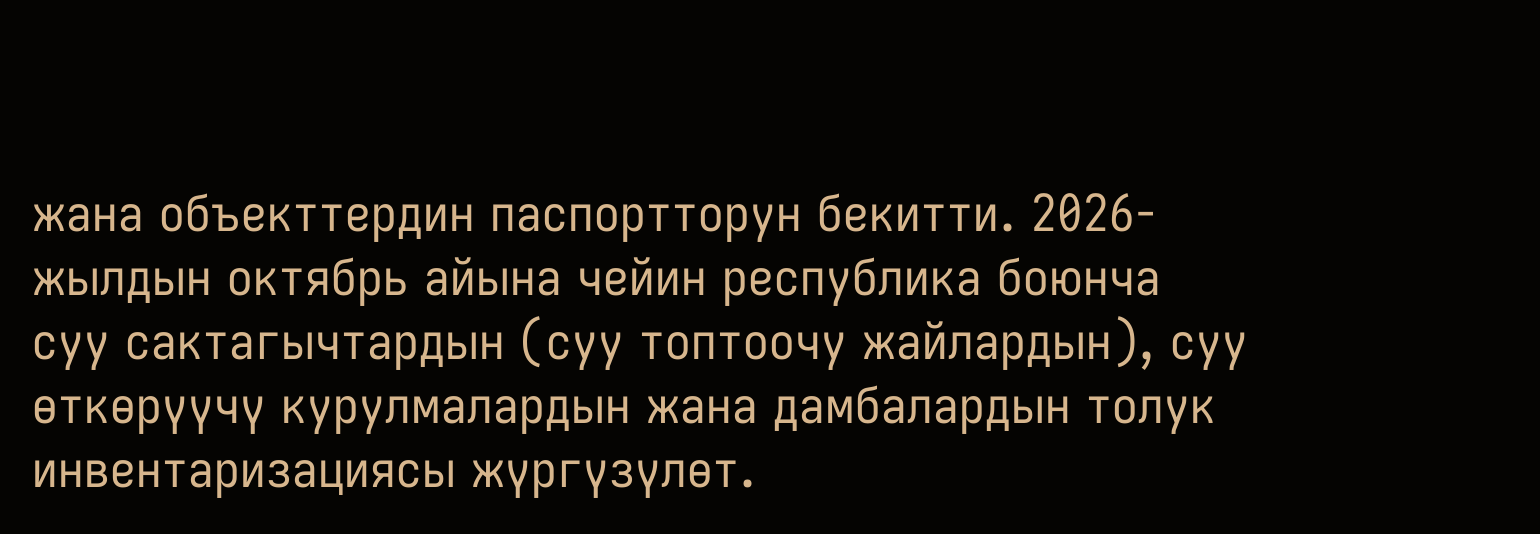жана объекттердин паспортторун бекитти. 2026-жылдын октябрь айына чейин республика боюнча суу сактагычтардын (суу топтоочу жайлардын), суу өткөрүүчү курулмалардын жана дамбалардын толук инвентаризациясы жүргүзүлөт.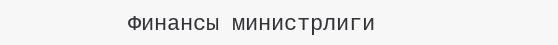Финансы министрлиги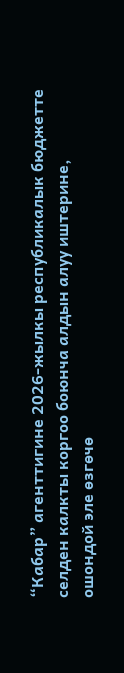“Кабар” агенттигине 2026-жылкы республикалык бюджетте селден калкты коргоо боюнча алдын алуу иштерине, ошондой эле өзгөчө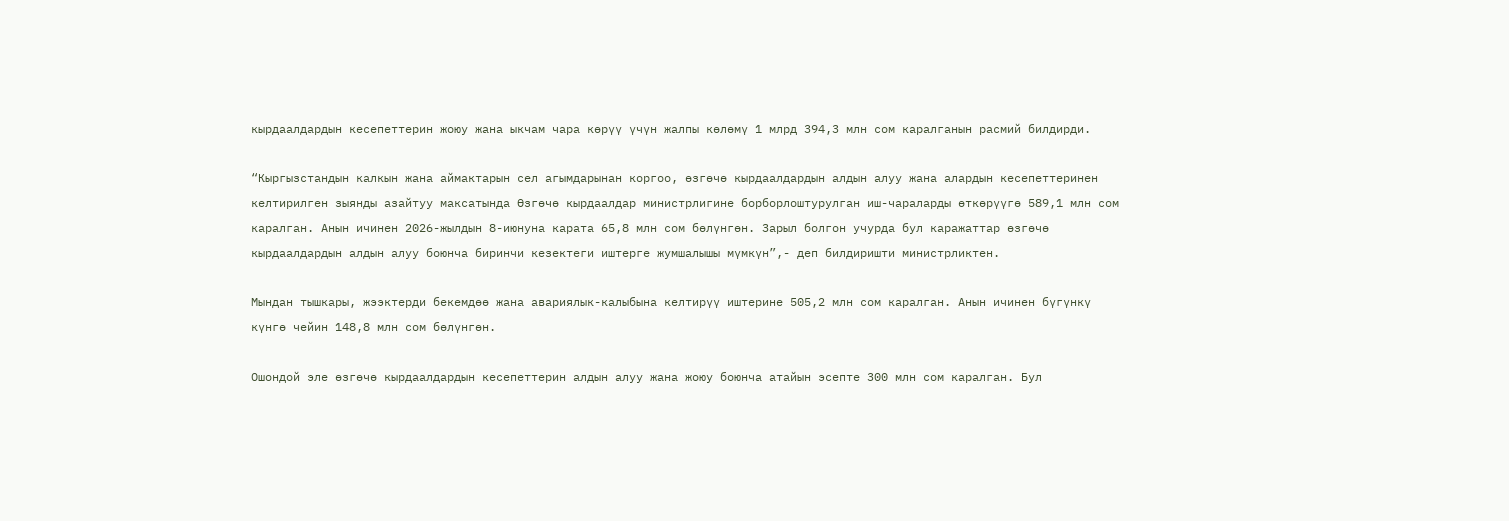кырдаалдардын кесепеттерин жоюу жана ыкчам чара көрүү үчүн жалпы көлөмү 1 млрд 394,3 млн сом каралганын расмий билдирди.

“Кыргызстандын калкын жана аймактарын сел агымдарынан коргоо, өзгөчө кырдаалдардын алдын алуу жана алардын кесепеттеринен келтирилген зыянды азайтуу максатында Өзгөчө кырдаалдар министрлигине борборлоштурулган иш-чараларды өткөрүүгө 589,1 млн сом каралган. Анын ичинен 2026-жылдын 8-июнуна карата 65,8 млн сом бөлүнгөн. Зарыл болгон учурда бул каражаттар өзгөчө кырдаалдардын алдын алуу боюнча биринчи кезектеги иштерге жумшалышы мүмкүн”,- деп билдиришти министрликтен.

Мындан тышкары, жээктерди бекемдөө жана авариялык-калыбына келтирүү иштерине 505,2 млн сом каралган. Анын ичинен бүгүнкү күнгө чейин 148,8 млн сом бөлүнгөн.

Ошондой эле өзгөчө кырдаалдардын кесепеттерин алдын алуу жана жоюу боюнча атайын эсепте 300 млн сом каралган. Бул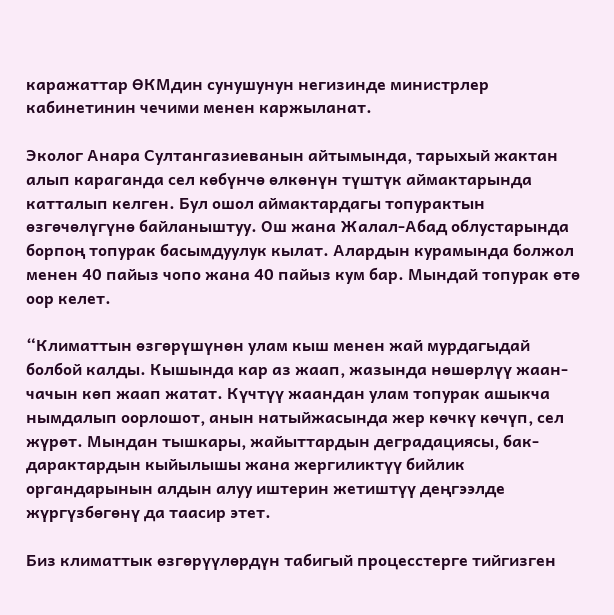каражаттар ӨКМдин сунушунун негизинде министрлер кабинетинин чечими менен каржыланат.

Эколог Анара Султангазиеванын айтымында, тарыхый жактан алып караганда сел көбүнчө өлкөнүн түштүк аймактарында катталып келген. Бул ошол аймактардагы топурактын өзгөчөлүгүнө байланыштуу. Ош жана Жалал-Абад облустарында борпоң топурак басымдуулук кылат. Алардын курамында болжол менен 40 пайыз чопо жана 40 пайыз кум бар. Мындай топурак өтө оор келет.

“Климаттын өзгөрүшүнөн улам кыш менен жай мурдагыдай болбой калды. Кышында кар аз жаап, жазында нөшөрлүү жаан-чачын көп жаап жатат. Күчтүү жаандан улам топурак ашыкча нымдалып оорлошот, анын натыйжасында жер көчкү көчүп, сел жүрөт. Мындан тышкары, жайыттардын деградациясы, бак-дарактардын кыйылышы жана жергиликтүү бийлик органдарынын алдын алуу иштерин жетиштүү деңгээлде жүргүзбөгөнү да таасир этет.

Биз климаттык өзгөрүүлөрдүн табигый процесстерге тийгизген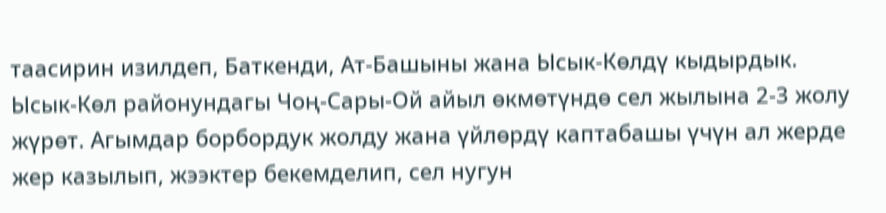таасирин изилдеп, Баткенди, Ат-Башыны жана Ысык-Көлдү кыдырдык. Ысык-Көл районундагы Чоң-Сары-Ой айыл өкмөтүндө сел жылына 2-3 жолу жүрөт. Агымдар борбордук жолду жана үйлөрдү каптабашы үчүн ал жерде жер казылып, жээктер бекемделип, сел нугун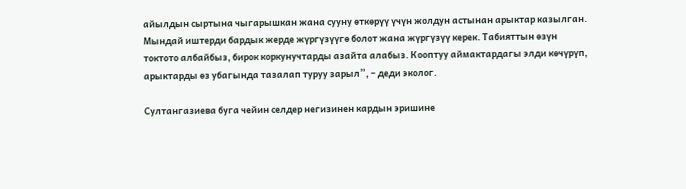айылдын сыртына чыгарышкан жана сууну өткөрүү үчүн жолдун астынан арыктар казылган. Мындай иштерди бардык жерде жүргүзүүгө болот жана жүргүзүү керек. Табияттын өзүн токтото албайбыз, бирок коркунучтарды азайта алабыз. Кооптуу аймактардагы элди көчүрүп, арыктарды өз убагында тазалап туруу зарыл”, – деди эколог.

Султангазиева буга чейин селдер негизинен кардын эришине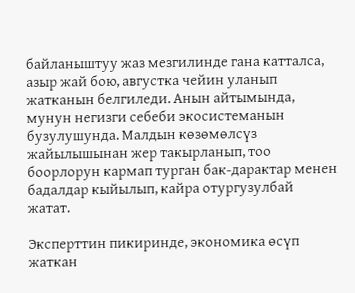байланыштуу жаз мезгилинде гана катталса, азыр жай бою, августка чейин уланып жатканын белгиледи. Анын айтымында, мунун негизги себеби экосистеманын бузулушунда. Малдын көзөмөлсүз жайылышынан жер такырланып, тоо боорлорун кармап турган бак-дарактар менен бадалдар кыйылып, кайра отургузулбай жатат.

Эксперттин пикиринде, экономика өсүп жаткан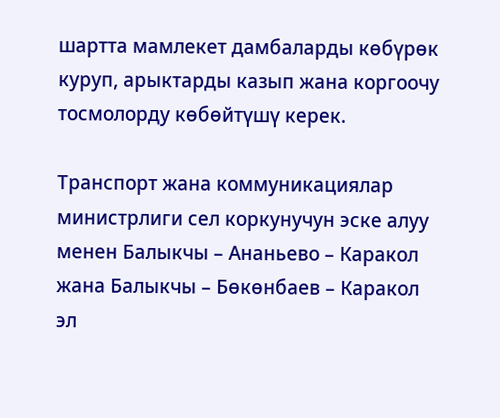шартта мамлекет дамбаларды көбүрөк куруп, арыктарды казып жана коргоочу тосмолорду көбөйтүшү керек.

Транспорт жана коммуникациялар министрлиги сел коркунучун эске алуу менен Балыкчы – Ананьево – Каракол жана Балыкчы – Бөкөнбаев – Каракол эл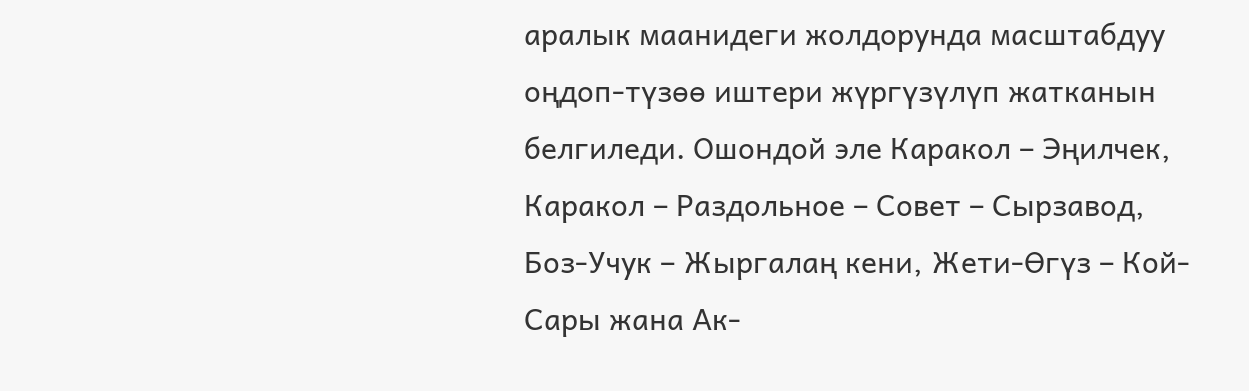аралык маанидеги жолдорунда масштабдуу оңдоп-түзөө иштери жүргүзүлүп жатканын белгиледи. Ошондой эле Каракол – Эңилчек, Каракол – Раздольное – Совет – Сырзавод, Боз-Учук – Жыргалаң кени, Жети-Өгүз – Кой-Сары жана Ак-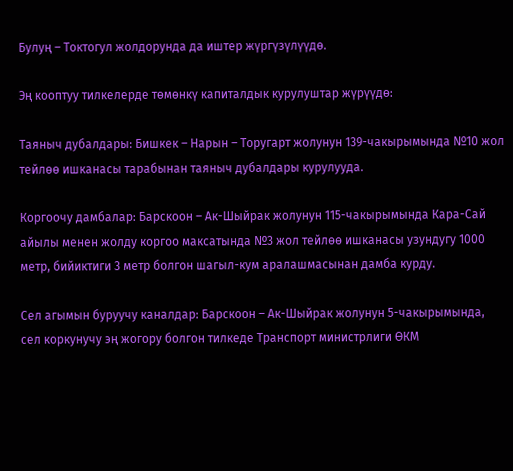Булуң – Токтогул жолдорунда да иштер жүргүзүлүүдө.

Эң кооптуу тилкелерде төмөнкү капиталдык курулуштар жүрүүдө:

Таяныч дубалдары: Бишкек – Нарын – Торугарт жолунун 139-чакырымында №10 жол тейлөө ишканасы тарабынан таяныч дубалдары курулууда.

Коргоочу дамбалар: Барскоон – Ак-Шыйрак жолунун 115-чакырымында Кара-Сай айылы менен жолду коргоо максатында №3 жол тейлөө ишканасы узундугу 1000 метр, бийиктиги 3 метр болгон шагыл-кум аралашмасынан дамба курду.

Сел агымын буруучу каналдар: Барскоон – Ак-Шыйрак жолунун 5-чакырымында, сел коркунучу эң жогору болгон тилкеде Транспорт министрлиги ӨКМ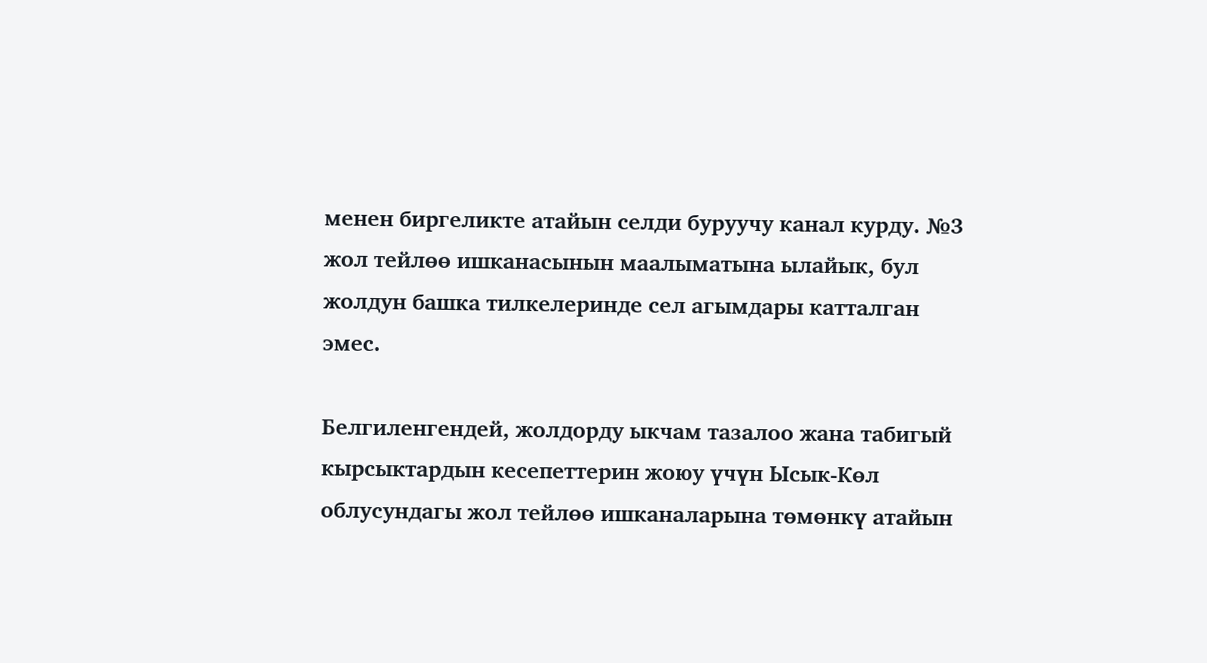менен биргеликте атайын селди буруучу канал курду. №3 жол тейлөө ишканасынын маалыматына ылайык, бул жолдун башка тилкелеринде сел агымдары катталган эмес.

Белгиленгендей, жолдорду ыкчам тазалоо жана табигый кырсыктардын кесепеттерин жоюу үчүн Ысык-Көл облусундагы жол тейлөө ишканаларына төмөнкү атайын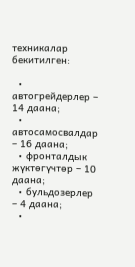техникалар бекитилген:

  • автогрейдерлер – 14 даана;
  • автосамосвалдар – 16 даана;
  • фронталдык жүктөгүчтөр – 10 даана;
  • бульдозерлер – 4 даана;
  •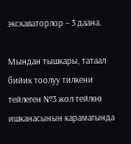экскаваторлор – 3 даана.

Мындан тышкары, татаал бийик тоолуу тилкени тейлеген №3 жол тейлөө ишканасынын карамагында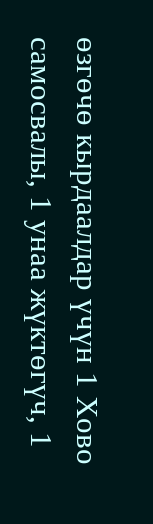өзгөчө кырдаалдар үчүн 1 Хово самосвалы, 1 унаа жүктөгүч, 1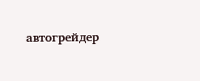автогрейдер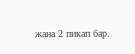жана 2 пикап бар.